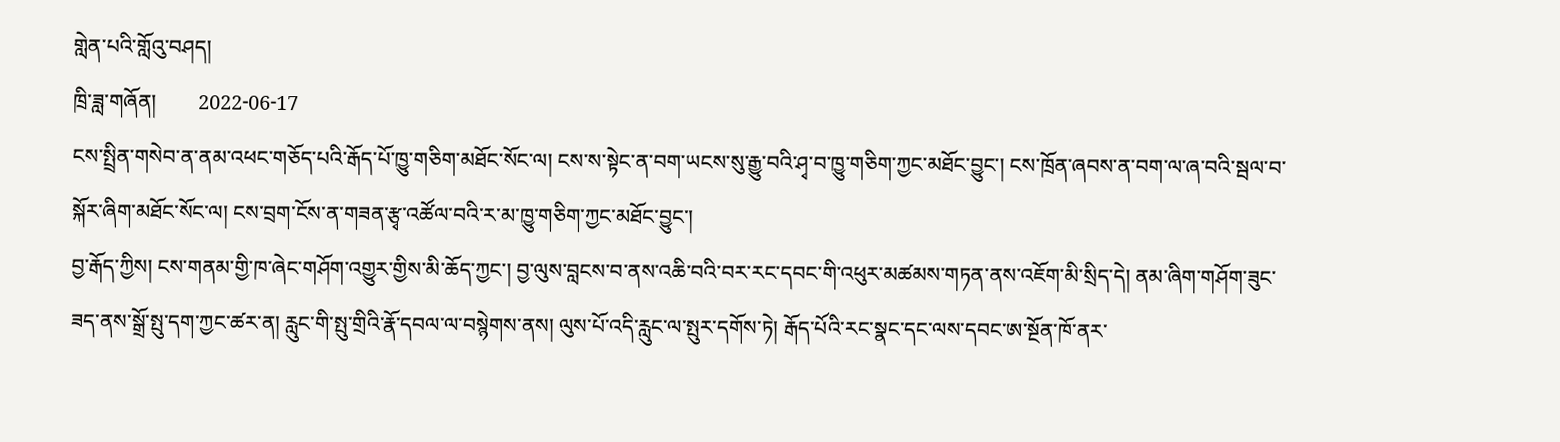གླེན་པའི་གློའུ་བཤད།
ཁྲི་ཟླ་གཞོན།        2022-06-17
ངས་སྤྲིན་གསེབ་ན་ནམ་འཕང་གཅོད་པའི་རྒོད་པོ་ཁྱུ་གཅིག་མཐོང་སོང་ལ། ངས་ས་སྟེང་ན་བག་ཡངས་སུ་རྒྱུ་བའི་ཤྭ་བ་ཁྱུ་གཅིག་ཀྱང་མཐོང་བྱུང་། ངས་ཁྲོན་ཞབས་ན་བག་ལ་ཞ་བའི་སྦལ་བ་སྐོར་ཞིག་མཐོང་སོང་ལ། ངས་བྲག་ངོས་ན་གཟན་རྩྭ་འཚོལ་བའི་ར་མ་ཁྱུ་གཅིག་ཀྱང་མཐོང་བྱུང་།
བྱ་རྒོད་ཀྱིས། ངས་གནམ་གྱི་ཁ་ཞེང་གཤོག་འགྱུར་གྱིས་མི་ཆོད་ཀྱང་། བྱ་ལུས་བླངས་བ་ནས་འཆི་བའི་བར་རང་དབང་གི་འཕུར་མཚམས་གཏན་ནས་འཇོག་མི་སྲིད་དེ། ནམ་ཞིག་གཤོག་ཟུང་ཟད་ནས་སྒྲོ་སྤུ་དག་ཀྱང་ཚར་ན། རླུང་གི་སྤུ་གྲིའི་རྣོ་དབལ་ལ་བསྙེགས་ནས། ལུས་པོ་འདི་རླུང་ལ་སྤུར་དགོས་ཏེ། རྒོད་པོའི་རང་སྣང་དང་ལས་དབང་ཨ་སྔོན་ཁོ་ནར་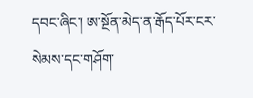དབང་ཞིང་། ཨ་སྔོན་མེད་ན་རྒོད་པོར་ངར་སེམས་དང་གཤོག་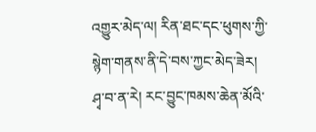འགྱུར་མེད་ལ། རིན་ཐང་དང་ཕུགས་ཀྱི་སྙེག་གནས་ནི་དེ་བས་ཀྱང་མེད་ཟེར།
ཤྭ་བ་ན་རེ། རང་བྱུང་ཁམས་ཆེན་མོའི་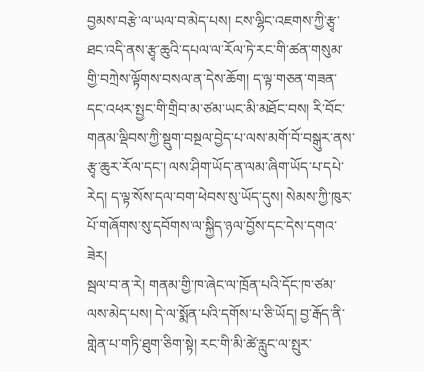བྱམས་བརྩེ་ལ་ཡལ་བ་མེད་པས། ངས་ལྷིང་འཇགས་ཀྱི་རྩྭ་ཐང་འདི་ནས་རྩྭ་ཆུའི་དཔལ་ལ་རོལ་ཏེ་རང་གི་ཚན་གསུམ་གྱི་བཀྲེས་ལྟོགས་བསལ་ན་དེས་ཆོག། ད་ལྟ་གཅན་གཟན་དང་འཕར་སྤྱང་གི་གྲིབ་མ་ཙམ་ཡང་མི་མཐོང་བས། རི་བོང་གནམ་ལྡིབས་ཀྱི་སྡུག་བསྔལ་བྱེད་པ་ལས་མགོ་བོ་བསྒུར་ནས་རྩྭ་ཆུར་རོལ་དང་། ལས་ཤིག་ཡོད་ན་ལམ་ཞིག་ཡོད་པ་དཔེ་རེད། ད་ལྟ་སོས་དལ་བག་ཕེབས་སུ་ཡོད་དུས། སེམས་ཀྱི་ཁུར་པོ་གཞོགས་སུ་དབོགས་ལ་སྐྱིད་ཉལ་བྱོས་དང་དེས་དགའ་ཟེར།
སྦལ་བ་ན་རེ། གནམ་གྱི་ཁ་ཞེང་ལ་ཁྲོན་པའི་དོང་ཁ་ཙམ་ལས་མེད་པས། དེ་ལ་སྨོན་པའི་དགོས་པ་ཅི་ཡོད། བྱ་རྒོད་ནི་གླེན་པ་གཏི་ཐུག་ཅིག་སྟེ། རང་གི་མི་ཚེ་རླུང་ལ་སྤུར་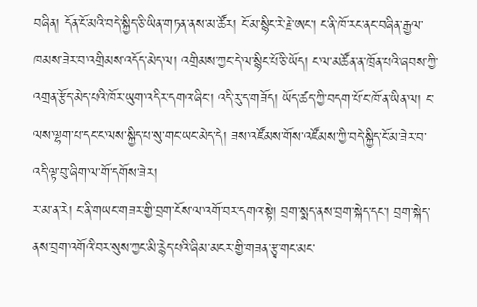བཞིན། དོན་ངོ་མའི་བདེ་སྐྱིད་ཅི་ཡིན་གཏན་ནས་མ་ཚོར། ངོ་མ་སྙིང་རེ་རྗེ་ཨང་། ང་ནི་ཁོ་རང་ནང་བཞིན་རྒྱལ་ཁམས་ཟེར་བ་འགྲིམས་འདོད་མེད་ལ། འགྲིམས་ཀྱང་དེ་ལ་སྙིང་པོ་ཅི་ཡོད། ང་ལ་མཚོན་ན་ཁྲོན་པའི་ཞབས་ཀྱི་འགྲན་རྩོད་མེད་པའི་ཁོར་ཡུག་འདིར་དགའ་ཞིང་། འདི་རུ་ད་གཟོད། ཡོད་ཚད་ཀྱི་བདག་པོ་ང་ཁོ་ན་ཡིན་ལ། ང་ལས་ལྷག་པ་དང་ང་ལས་སྐྱིད་པ་སུ་གང་ཡང་མེད་དེ། ཟས་འཛོམས་གོས་འཛོམས་ཀྱི་བདེ་སྐྱིད་ངོ་མ་ཟེར་བ་འདི་ལྟ་བུ་ཞིག་ལ་གོ་དགོས་ཟེར།
ར་མ་ན་རེ། ང་ནི་གཡང་གཟར་གྱི་བྲག་ངོས་ལ་འགོ་བར་དགའ་སྟེ། བྲག་སྨད་ནས་བྲག་སྐེད་དང་། བྲག་སྐེད་ནས་བྲག་འགོའི་བར་སུས་ཀྱང་མི་རྙེད་པའི་ཞིམ་མངར་གྱི་གཟན་རྩྭ་གང་མང་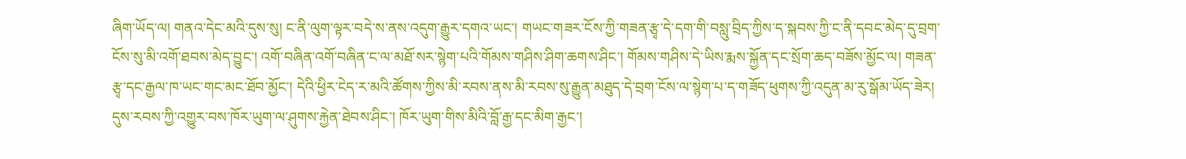ཞིག་ཡོད་ལ། གནའ་དེང་མའི་དུས་སུ། ང་ནི་ལུག་ལྟར་བདེ་ས་ནས་འདུག་རྒྱུར་དགའ་ཡང་། གཡང་གཟར་ངོས་ཀྱི་གཟན་རྩྭ་དེ་དག་གི་བསླུ་བྲིད་ཀྱིས་ད་སྐབས་ཀྱི་ང་ནི་དབང་མེད་དུ་བྲག་ངོས་སུ་མི་འགོ་ཐབས་མེད་བྱུང་། འགོ་བཞིན་འགོ་བཞིན་ང་ལ་མཐོ་སར་སྙེག་པའི་གོམས་གཤིས་ཤིག་ཆགས་ཤིང་། གོམས་གཤིས་དེ་ཡིས་རྨས་སྐྱོན་དང་སྲོག་ཆད་བཟོས་མྱོང་ལ། གཟན་རྩྭ་དང་རྒྱལ་ཁ་ཡང་གང་མང་ཐོབ་མྱོང་། དེའི་ཕྱིར་ངེད་ར་མའི་ཚོགས་ཀྱིས་མི་རབས་ནས་མི་རབས་སུ་རྒྱུན་མཐུད་དེ་བྲག་ངོས་ལ་སྙེག་པ་ད་གཟོད་ཕུགས་ཀྱི་འདུན་མ་རུ་སྒོམ་ཡོད་ཟེར།
དུས་རབས་ཀྱི་འགྱུར་བས་ཁོར་ཡུག་ལ་ཤུགས་རྐྱེན་ཐེབས་ཤིང་། ཁོར་ཡུག་གིས་མིའི་བློ་རྒྱ་དང་མིག་རྒྱང་།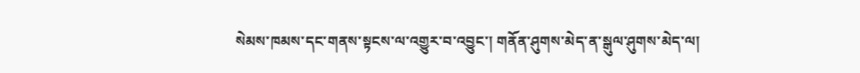སེམས་ཁམས་དང་གནས་སྟངས་ལ་འགྱུར་བ་འབྱུང་། གནོན་ཤུགས་མེད་ན་སྒུལ་ཤུགས་མེད་ལ།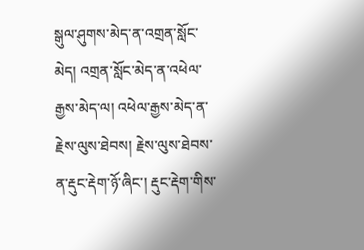སྒུལ་ཤུགས་མེད་ན་འགྲན་སློང་མེད། འགྲན་སློང་མེད་ན་འཕེལ་རྒྱས་མེད་ལ། འཕེལ་རྒྱས་མེད་ན་རྗེས་ལུས་ཐེབས། རྗེས་ལུས་ཐེབས་ན་རྡུང་རྡེག་ཉོ་ཞིང་། རྡུང་རྡེག་གིས་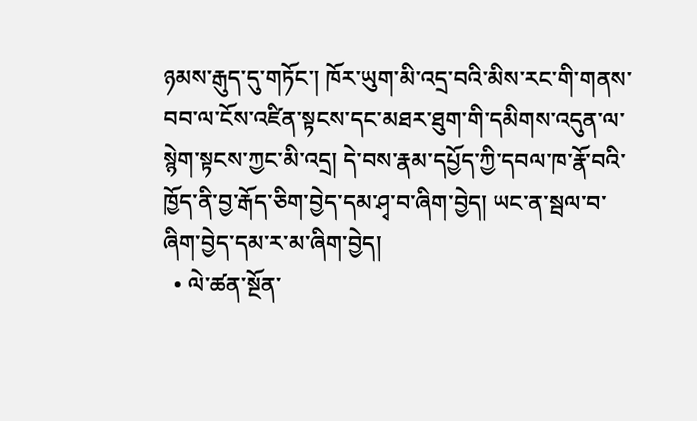ཉམས་རྒུད་དུ་གཏོང་། ཁོར་ཡུག་མི་འདྲ་བའི་མིས་རང་གི་གནས་བབ་ལ་ངོས་འཛིན་སྟངས་དང་མཐར་ཐུག་གི་དམིགས་འདུན་ལ་སྙེག་སྟངས་ཀྱང་མི་འདྲ། དེ་བས་རྣམ་དཔྱོད་ཀྱི་དབལ་ཁ་རྣོ་བའི་ཁྱོད་ནི་བྱ་རྒོད་ཅིག་བྱེད་དམ་ཤྭ་བ་ཞིག་བྱེད། ཡང་ན་སྦལ་བ་ཞིག་བྱེད་དམ་ར་མ་ཞིག་བྱེད།
  • ལེ་ཚན་སྔོན་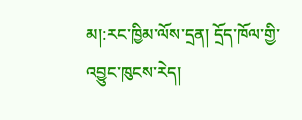མ།:རང་ཁྱིམ་ལོས་དྲན། དྲོད་ཁོལ་གྱི་འབྱུང་ཁུངས་རེད།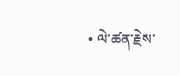• ལེ་ཚན་རྗེས་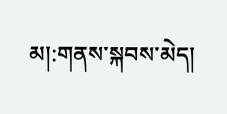མ།:གནས་སྐབས་མེད།